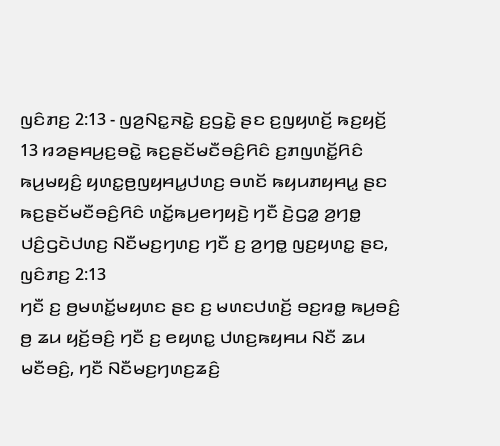ꤜꤢꤨꤊꤢ꤬ 2:13 - ꤜꤤ꤬ꤡꤢ꤭ꤏꤢꤧ꤭ ꤢ꤬ꤞꤢꤧ꤭ ꤔꤢ ꤢ꤬ꤜꤟꤛꤢꤩ꤬ ꤒꤢ꤬ꤟꤢꤩ꤬
13 ꤙꤤꤔꤌꤣ꤬ꤢ꤬ꤋꤢꤧ꤭ ꤒꤢ꤬ꤔꤢꤩꤗꤢꤪꤋꤢꤨ꤬ꤖꤢꤨ ꤢ꤬ꤊꤜꤛꤢꤩ꤭ꤖꤢꤨ ꤒꤣ꤬ꤗꤟꤢꤨ꤬ ꤟꤛꤢ꤭ꤥ꤬ꤜꤟꤌꤣ꤭ꤓꤛꤢ꤬ ꤋꤛꤢꤩ ꤒꤟꤣꤊꤟꤌꤣ꤭ ꤔꤢ ꤒꤢ꤬ꤔꤢꤩꤗꤢꤪꤋꤢꤨ꤬ꤖꤢꤨ ꤛꤢꤩ꤭ꤒꤣ꤬ꤕꤚꤟꤢꤧ꤬ ꤚꤢꤪ ꤢꤧ꤬ꤞꤤ꤭ ꤤ꤬ꤚꤥ꤭ ꤓꤢꤨ꤬ꤞꤢꤧꤓꤛꤢ꤬ ꤡꤢꤪꤗꤢ꤬ꤚꤛꤢ꤬ ꤚꤢꤪ ꤢ꤬ ꤤ꤬ꤚꤥ꤭ ꤜꤢ꤬ꤟꤛꤢ꤭ ꤔꤢ,
ꤜꤢꤨꤊꤢ꤬ 2:13
ꤚꤢꤪ ꤢ꤬ ꤥ꤬ꤗꤛꤢꤩ꤭ꤗꤟꤛꤢ ꤔꤢ ꤢ꤬ ꤗꤛꤢꤓꤛꤢꤩ꤬ ꤋꤢ꤬ꤙꤥ꤭ ꤒꤣ꤬ꤋꤢꤨ꤬ ꤥ꤬ ꤘꤣ ꤟꤢꤩ꤬ꤋꤢꤨ꤬ ꤚꤢꤪ ꤢ꤬ ꤕꤟꤛꤢ꤭ ꤓꤛꤢ꤬ꤒꤟꤌꤣ ꤡꤢꤪ ꤘꤣ ꤗꤢꤪꤋꤢꤨ꤬, ꤚꤢꤪ ꤡꤢꤪꤗꤢ꤬ꤚꤛꤢ꤬ꤘꤢꤨ꤬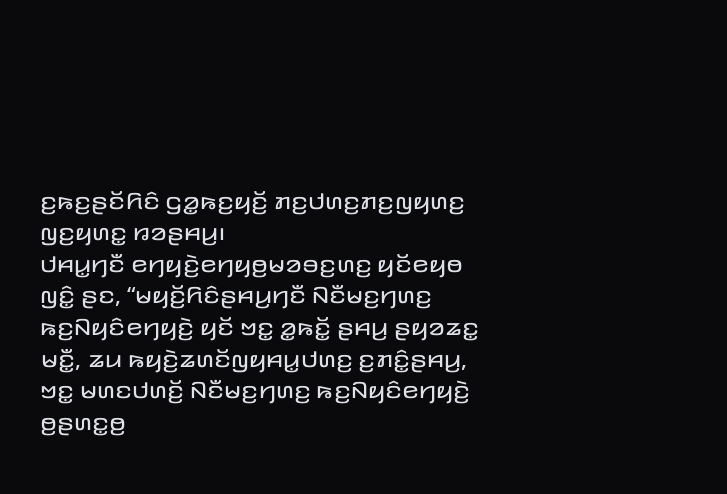ꤢ꤬ꤒꤢ꤬ꤔꤢꤩꤖꤢꤨ ꤞꤤ꤭ꤒꤢ꤬ꤟꤢꤩ꤬ ꤊꤢ꤬ꤓꤛꤢ꤬ꤊꤢ꤬ꤜꤟꤛꤢ꤬ ꤜꤢ꤬ꤟꤛꤢ꤭ ꤙꤤꤔꤌꤣ꤬꤯
ꤓꤌꤣ꤭ꤚꤢꤪ ꤕꤚꤟꤢꤧ꤬ꤕꤚꤟꤥ꤬ꤗꤤꤋꤢ꤬ꤛꤢ꤬ ꤟꤢꤩꤕꤟꤥ ꤜꤢꤨ꤭ ꤔꤢ, “ꤗꤟꤢꤩ꤬ꤖꤢꤨꤔꤌꤣ꤬ꤚꤢꤪ ꤡꤢꤪꤗꤢ꤬ꤚꤛꤢ꤬ ꤒꤢ꤬ꤡꤟꤢꤨꤕꤚꤟꤢꤧ꤬ ꤟꤢꤩ ꤠꤢ꤭ ꤤ꤭ꤒꤢꤩ꤭ ꤔꤌꤣ꤬ ꤔꤟꤤꤘꤢ꤭ ꤗꤢꤪ꤭, ꤘꤣ ꤒꤟꤢꤧ꤬ꤘꤛꤢꤩꤜꤟꤌꤣ꤭ꤓꤛꤢ꤬ ꤢ꤬ꤊꤢꤨ꤭ꤔꤌꤣ꤬, ꤠꤢ꤭ ꤗꤛꤢꤓꤛꤢꤩ꤬ ꤡꤢꤪꤗꤢ꤬ꤚꤛꤢ꤬ ꤒꤢ꤬ꤡꤟꤢꤨꤕꤚꤟꤢꤧ꤬ ꤥ꤬ꤔꤛꤢ꤭ꤥ꤬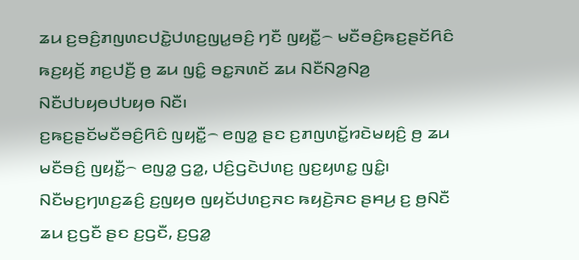ꤘꤣ ꤢ꤬ꤋꤢꤨ꤬ꤊꤜꤛꤢꤓꤢꤧ꤭ꤓꤛꤢ꤬ꤜꤣ꤭ꤋꤢꤨ꤬ ꤚꤢꤪ ꤜꤟꤢꤪ꤭꤮ ꤗꤢꤪꤋꤢꤨ꤬ꤒꤢ꤬ꤔꤢꤩꤖꤢꤨ ꤒꤢ꤬ꤟꤢꤩ꤬ ꤊꤢ꤬ꤓꤢꤪ꤬ ꤥ꤬ ꤘꤣ ꤜꤢꤨ꤭ ꤋꤢ꤭ꤏꤛꤢꤩ ꤘꤣ ꤡꤢꤪꤡꤤ꤬ꤡꤤ꤬ ꤡꤢꤪꤓꤝꤟꤥꤓꤝꤟꤥ ꤡꤢꤪ꤯
ꤢ꤬ꤒꤢ꤬ꤔꤢꤩꤗꤢꤪꤋꤢꤨ꤬ꤖꤢꤨ ꤜꤟꤢꤪ꤭꤮ ꤕꤜꤤ꤭ ꤔꤢ ꤢ꤬ꤊꤜꤛꤢꤩ꤭ꤙꤢꤧꤗꤟꤢꤨ꤬ ꤥ꤬ ꤘꤣ ꤗꤢꤪꤋꤢꤨ꤬ ꤜꤟꤢꤪ꤭꤮ ꤕꤜꤤ꤭ ꤞꤤ꤭, ꤓꤢꤨ꤬ꤞꤢꤧꤓꤛꤢ꤬ ꤜꤢ꤬ꤟꤛꤢ꤭ ꤜꤢꤨ꤭꤯
ꤡꤢꤪꤗꤢ꤬ꤚꤛꤢ꤬ꤘꤢꤨ꤬ ꤢ꤬ꤜꤟꤥ ꤜꤟꤢꤩꤓꤛꤢ꤬ꤏꤢ ꤒꤟꤢꤧ꤬ꤏꤢ ꤔꤌꤣ꤬ ꤢ꤬ ꤥ꤬ꤡꤢꤪ ꤘꤣ ꤢ꤬ꤞꤢꤪ ꤔꤢ ꤢ꤬ꤞꤢꤪ, ꤢ꤬ꤞꤤ꤭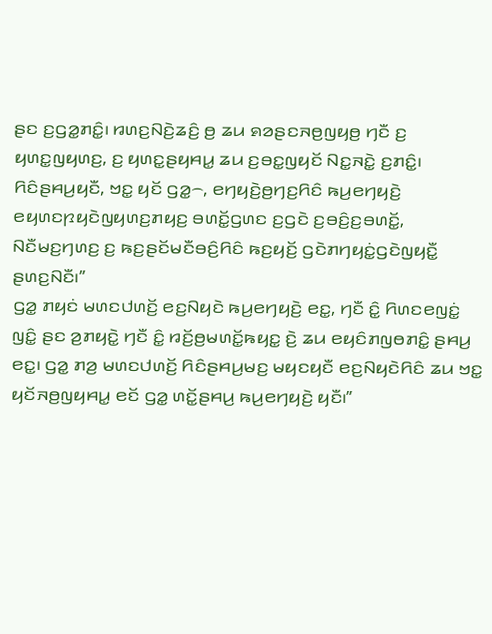ꤔꤢ ꤢ꤬ꤞꤤ꤭ꤊꤢꤨ꤭꤯ ꤙꤛꤢ꤬ꤡꤢꤧ꤬ꤘꤢꤨ꤬ ꤥ꤬ ꤘꤣ ꤎꤤꤔꤢꤏꤥ꤬ꤜꤟꤥ꤬ ꤚꤢꤪ ꤢ꤬ ꤟꤛꤢ꤭ꤜꤟꤛꤢ꤬, ꤢ꤬ ꤟꤛꤢ꤭ꤔꤟꤌꤣ꤭ ꤘꤣ ꤢ꤬ꤋꤢ꤭ꤜꤟꤢꤩ ꤡꤢ꤭ꤏꤢꤧ꤭ ꤢ꤬ꤊꤢꤨ꤭꤯
ꤖꤢꤨꤔꤌꤣ꤬ꤟꤢꤪ, ꤠꤢ꤭ ꤟꤢꤩ ꤞꤤ꤭꤮, ꤕꤚꤟꤢꤧ꤬ꤥ꤬ꤚꤢ꤬ꤖꤢꤨ ꤒꤣ꤬ꤕꤚꤟꤢꤧ꤬ ꤕꤟꤛꤢꤐꤟꤢꤧꤜꤟꤛꤢ꤬ꤊꤟꤢ꤬ ꤋꤛꤢꤩ꤭ꤞꤛꤢ ꤢ꤬ꤞꤢꤧ ꤢ꤬ꤋꤢꤨ꤬ꤢ꤬ꤋꤛꤢꤩ꤭, ꤡꤢꤪꤗꤢ꤬ꤚꤛꤢ꤬ ꤢ꤬ ꤒꤢ꤬ꤔꤢꤩꤗꤢꤪꤋꤢꤨ꤬ꤖꤢꤨ ꤒꤢ꤬ꤟꤢꤩ꤬ ꤞꤢꤧꤊꤚꤟꤢꤦ꤭ꤞꤢꤧꤜꤟꤢꤪ꤭ ꤔꤛꤢ꤬ꤡꤢꤪ꤯”
ꤞꤤ꤭ ꤊꤟꤢꤦ ꤗꤛꤢꤓꤛꤢꤩ꤬ ꤕꤢ꤬ꤡꤟꤢꤧ ꤒꤣ꤬ꤕꤚꤟꤢꤧ꤬ ꤕꤢ꤭, ꤚꤢꤪ ꤢꤨ꤭ ꤖꤛꤢꤕꤜꤢꤦ꤭ ꤜꤢꤨ꤭ ꤔꤢ ꤤ꤬ꤊꤟꤢꤧ꤭ ꤚꤢꤪ ꤢꤨ꤭ ꤙꤢꤩ꤬ꤥ꤬ꤗꤛꤢꤩ꤭ꤒꤟꤢ꤭ ꤢꤧ꤬ ꤘꤣ ꤕꤟꤢꤨꤊꤜꤥꤊꤢꤨ꤭ ꤔꤌꤣ꤬ ꤕꤢ꤭꤯ ꤞꤤ꤭ ꤊꤤ꤬ ꤗꤛꤢꤓꤛꤢꤩ꤬ ꤖꤢꤨꤔꤌꤣ꤬ꤗꤢ꤬ ꤗꤟꤢꤟꤢꤪ ꤕꤢ꤬ꤡꤟꤢꤧꤖꤢꤨ ꤘꤣ ꤠꤢ꤭ ꤟꤢꤩꤏꤥ꤬ꤜꤟꤌꤣ꤭ ꤕꤢꤩ ꤞꤤ꤭ ꤛꤢꤩ꤭ꤔꤌꤣ꤬ ꤒꤣ꤬ꤕꤚꤟꤢꤧ꤬ ꤟꤢꤪ꤯”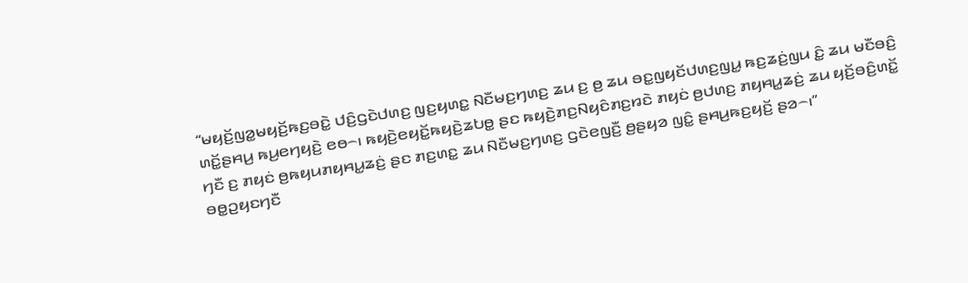“ꤗꤟꤢꤩ꤬ꤜꤤ꤭ꤗꤟꤢꤩ꤬ꤒꤢ꤬ꤋꤢꤧ꤭ ꤓꤢꤨ꤬ꤞꤢꤧꤓꤛꤢ꤬ ꤜꤢ꤬ꤟꤛꤢ꤭ ꤡꤢꤪꤗꤢ꤬ꤚꤛꤢ꤬ ꤘꤣ ꤢ꤬ ꤥ꤬ ꤘꤣ ꤋꤢ꤭ꤜꤟꤢꤩꤓꤛꤢ꤬ꤜꤣ꤭ ꤒꤢ꤬ꤘꤢꤦ꤬ꤜꤣ ꤢꤨ꤭ ꤘꤣ ꤗꤢꤪꤋꤢꤨ꤬ ꤛꤢꤩ꤭ꤔꤌꤣ꤬ ꤒꤣ꤬ꤕꤚꤟꤢꤧ꤬ ꤕꤥ꤮꤯ ꤒꤟꤢꤧ꤬ꤕꤟꤢꤩ꤭ꤒꤟꤢꤧ꤬ꤘꤝꤥ꤭ ꤔꤢ ꤒꤟꤢꤧ꤬ꤊꤢ꤬ꤡꤟꤢꤨꤊꤢ꤬ꤙꤢꤧ ꤊꤟꤢꤦ ꤥ꤬ꤓꤛꤢ꤬ ꤊꤟꤌꤣ꤭ꤘꤢꤦ꤬ ꤘꤣ ꤟꤢꤩ꤬ꤋꤢꤨ꤬ꤛꤢꤩ꤭ ꤚꤢꤪ ꤢ꤬ ꤊꤟꤢꤦ ꤥ꤬ꤒꤟꤣꤊꤟꤌꤣ꤭ꤘꤢꤦ꤬ ꤔꤢ ꤊꤢ꤬ꤛꤢ꤭ ꤘꤣ ꤡꤢꤪꤗꤢ꤬ꤚꤛꤢ꤬ ꤞꤢꤧꤕꤜꤢꤪ꤬ ꤥ꤬ꤔꤟꤤ ꤜꤢꤨ꤭ ꤔꤌꤣ꤬ꤒꤢ꤬ꤟꤢꤩ꤬ ꤔꤤ꤮꤯”
ꤋꤥ꤭ꤑꤟꤢꤚꤢꤪ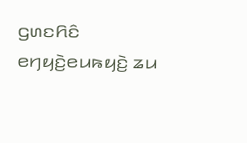ꤞꤛꤢꤖꤢꤨ ꤕꤚꤟꤢꤧ꤬ꤕꤣꤒꤟꤢꤧ꤬ ꤘꤣ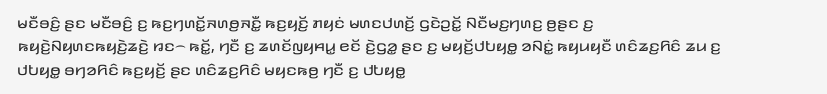ꤗꤢꤪꤋꤢꤨ꤬ ꤔꤢ ꤗꤢꤪꤋꤢꤨ꤬ ꤢ꤬ ꤒꤢ꤬ꤚꤛꤢꤩ꤭ꤏꤛꤥ꤬ꤏꤢꤪ꤭ ꤒꤢ꤬ꤟꤢꤩ꤬ ꤊꤟꤢꤦ ꤗꤛꤢꤓꤛꤢꤩ꤬ ꤞꤢꤧꤑꤢꤩ꤭ ꤡꤢꤪꤗꤢ꤬ꤚꤛꤢ꤬ ꤥ꤬ꤔꤢ ꤢ꤬ ꤒꤟꤢꤧ꤬ꤡꤟꤛꤢꤒꤟꤢꤧ꤬ꤘꤢꤧ꤬ ꤙꤢ꤮ ꤒꤢꤩ꤭, ꤚꤢꤪ ꤢ꤬ ꤘꤛꤢꤩꤜꤟꤌꤣ꤭ ꤕꤢꤩ ꤢꤧ꤬ꤞꤤ꤭ ꤔꤢ ꤢ꤬ ꤗꤟꤢꤩ꤬ꤓꤝꤟꤥ꤭ ꤤꤡꤢꤦ꤭ ꤒꤟꤣꤟꤢꤪ ꤛꤢꤨꤘꤢ꤬ꤖꤢꤨ ꤘꤣ ꤢ꤬ ꤓꤝꤟꤥ꤭ ꤋꤚꤤꤖꤢꤨ ꤒꤢ꤬ꤟꤢꤩ꤬ ꤔꤢ ꤛꤢꤨꤘꤢ꤬ꤖꤢꤨ ꤗꤟꤢꤒꤥ꤬ ꤚꤢꤪ ꤢ꤬ ꤓꤝꤟꤥ꤭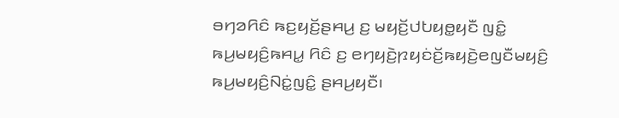ꤋꤚꤤꤖꤢꤨ ꤒꤢ꤬ꤟꤢꤩ꤬ꤔꤌꤣ꤬ ꤢ꤬ ꤗꤟꤢꤩ꤬ꤓꤝꤟꤥ꤭ꤟꤢꤪ ꤜꤢꤨ꤭ ꤒꤣ꤬ꤗꤟꤢꤨ꤬ꤒꤌꤣ꤭ ꤖꤢꤨ ꤢ꤬ ꤕꤚꤟꤢꤧ꤬ꤐꤟꤢꤦꤢꤩ꤬ꤒꤟꤢꤧ꤬ꤕꤜꤢꤪꤗꤟꤢꤨ꤬ ꤒꤣ꤬ꤗꤟꤢꤨ꤬ꤡꤢꤦ꤭ꤜꤢꤨ꤭ ꤔꤌꤣ꤬ꤟꤢꤪ꤯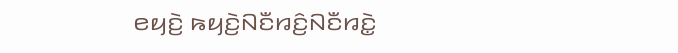ꤕꤟꤢꤧ꤬ ꤒꤟꤢꤧ꤬ꤡꤢꤪꤙꤢꤨ꤬ꤡꤢꤪꤙꤢꤧ꤭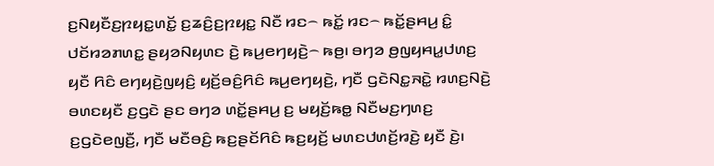ꤢ꤬ꤡꤟꤢꤪꤢ꤬ꤐꤟꤢ꤭ꤛꤢꤩ꤭ ꤢ꤬ꤘꤢꤨ꤬ꤢ꤬ꤐꤟꤢ꤭ ꤡꤢꤪ ꤙꤢ꤮ ꤒꤢꤩ꤭ ꤙꤢ꤮ ꤒꤢꤩ꤭ꤔꤌꤣ꤬ ꤢꤨ꤭ ꤓꤢꤩꤙꤤꤊꤛꤢ꤭ ꤔꤟꤤꤡꤟꤛꤢ ꤢꤧ꤬ ꤒꤣ꤬ꤕꤚꤟꤢꤧ꤬꤮ ꤒꤥ꤬꤯ ꤋꤚꤤ ꤥ꤬ꤜꤟꤌꤣ꤭ꤓꤛꤢ꤬ ꤟꤢꤪ ꤖꤢꤨ ꤕꤚꤟꤢꤧ꤬ꤜꤟꤢꤨ꤬ ꤟꤢꤩ꤬ꤋꤢꤨ꤬ꤖꤢꤨ ꤒꤣ꤬ꤕꤚꤟꤢꤧ꤬, ꤚꤢꤪ ꤞꤢꤧꤡꤢ꤭ꤏꤢꤧ꤭ ꤙꤛꤢ꤬ꤡꤢꤧ꤬ ꤋꤛꤢꤟꤢꤪ ꤢ꤬ꤞꤢꤧ ꤔꤢ ꤋꤚꤤ ꤛꤢꤩ꤭ꤔꤌꤣ꤬ ꤢ꤬ ꤗꤟꤢꤩ꤬ꤒꤥ꤭ ꤡꤢꤪꤗꤢ꤬ꤚꤛꤢ꤬ ꤢ꤬ꤞꤢꤧꤕꤜꤢꤪ꤬, ꤚꤢꤪ ꤗꤢꤪꤋꤢꤨ꤬ ꤒꤢ꤬ꤔꤢꤩꤖꤢꤨ ꤒꤢ꤬ꤟꤢꤩ꤬ ꤗꤛꤢꤓꤛꤢꤩ꤬ꤙꤢꤧ꤬ ꤟꤢꤪ ꤢꤧ꤬꤯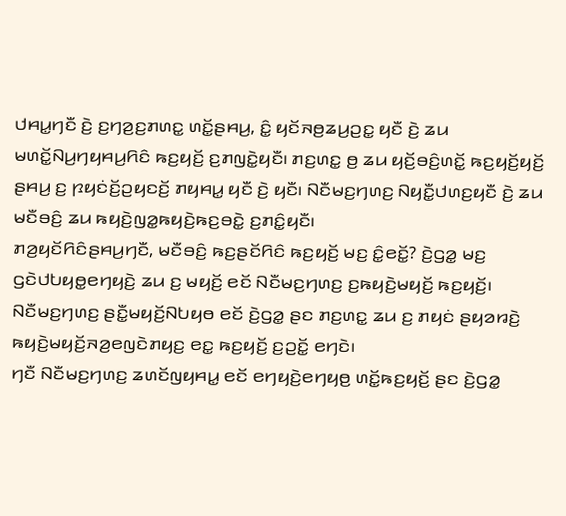ꤓꤌꤣ꤭ꤚꤢꤪ ꤢꤧ꤬ ꤢ꤬ꤚꤤ꤬ꤢ꤬ꤊꤛꤢ꤭ ꤛꤢꤩ꤭ꤔꤌꤣ꤬, ꤢꤨ꤭ ꤟꤢꤩꤏꤥ꤬ꤘꤣ꤬ꤑꤢ꤭ ꤟꤢꤪ ꤢꤧ꤬ ꤘꤣ ꤗꤛꤢꤩ꤭ꤡꤣ꤬ꤚꤟꤌꤣ꤬ꤖꤢꤨ ꤒꤢ꤬ꤟꤢꤩ꤬ ꤢ꤬ꤊꤜꤢꤧ꤭ꤟꤢꤪ꤯ ꤊꤢ꤬ꤛꤢ꤭ ꤥ꤬ ꤘꤣ ꤟꤢꤩ꤬ꤋꤢꤨ꤬ꤛꤢꤩ꤭ ꤒꤢ꤬ꤟꤢꤩ꤬ꤟꤢꤩ꤬ ꤔꤌꤣ꤬ ꤢ꤬ ꤐꤟꤢꤦꤢꤩ꤬ꤑꤟꤢꤢꤩ꤬ ꤊꤟꤌꤣ꤭ ꤟꤢꤪ ꤢꤧ꤬ ꤟꤢꤪ꤯ ꤡꤢꤪꤗꤢ꤬ꤚꤛꤢ꤬ ꤡꤟꤢꤪ꤭ꤓꤛꤢ꤬ꤟꤢꤪ ꤢꤧ꤬ ꤘꤣ ꤗꤢꤪꤋꤢꤨ꤬ ꤘꤣ ꤒꤟꤢꤧ꤬ꤜꤤ꤭ꤒꤟꤢꤧ꤬ꤒꤢ꤬ꤋꤢꤧ꤭ ꤢ꤬ꤊꤢꤨ꤭ꤟꤢꤪ꤯
ꤊꤤ꤬ꤟꤢꤩꤖꤢꤨꤔꤌꤣ꤬ꤚꤢꤪ, ꤗꤢꤪꤋꤢꤨ꤬ ꤒꤢ꤬ꤔꤢꤩꤖꤢꤨ ꤒꤢ꤬ꤟꤢꤩ꤬ ꤗꤢ꤬ ꤢꤨ꤭ꤕꤢꤩ꤭? ꤢꤧ꤬ꤞꤤ꤭ ꤗꤢ꤬ ꤞꤢꤧꤓꤝꤟꤥ꤭ꤕꤚꤟꤢꤧ꤬ ꤘꤣ ꤢ꤬ ꤗꤟꤢꤩ꤬ ꤕꤢꤩ ꤡꤢꤪꤗꤢ꤬ꤚꤛꤢ꤬ ꤢ꤬ꤒꤟꤢꤧ꤬ꤗꤟꤢꤩ꤬ ꤒꤢ꤬ꤟꤢꤩ꤬꤯ ꤡꤢꤪꤗꤢ꤬ꤚꤛꤢ꤬ ꤔꤢꤪ꤭ꤗꤟꤢꤩ꤬ꤡꤝꤟꤥ ꤕꤢꤩ ꤢꤧ꤬ꤞꤤ꤭ ꤔꤢ ꤊꤢ꤬ꤛꤢ꤭ ꤘꤣ ꤢ꤬ ꤊꤟꤢꤦ ꤔꤟꤤꤙꤢꤧ꤬ ꤒꤟꤢꤧ꤬ꤗꤟꤢꤩ꤬ꤏꤤ꤬ꤕꤜꤢꤧꤊꤟꤢ꤬ ꤕꤢ꤭ ꤒꤢ꤬ꤟꤢꤩ꤬ ꤢ꤬ꤑꤢꤩ꤭ ꤕꤚꤢꤧ꤯
ꤚꤢꤪ ꤡꤢꤪꤗꤢ꤬ꤚꤛꤢ꤬ ꤘꤛꤢꤩꤜꤟꤌꤣ꤭ ꤕꤢꤩ ꤕꤚꤟꤢꤧ꤬ꤕꤚꤟꤥ꤬ ꤛꤢꤩ꤭ꤒꤢ꤬ꤟꤢꤩ꤬ ꤔꤢ ꤢꤧ꤬ꤞꤤ꤭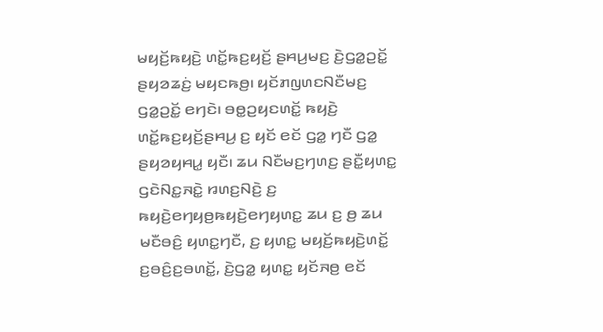ꤗꤟꤢꤩ꤬ꤒꤟꤢꤧ꤬ ꤛꤢꤩ꤭ꤒꤢ꤬ꤟꤢꤩ꤬ ꤔꤌꤣ꤬ꤗꤢ꤬ ꤢꤧ꤬ꤞꤤ꤭ꤑꤢꤩ꤭ ꤔꤟꤤꤘꤢꤦ꤬ ꤗꤟꤢꤒꤥ꤬꤯ ꤟꤢꤩꤊꤜꤛꤢꤡꤢꤪꤗꤢ꤬ ꤞꤤ꤭ꤑꤢꤩ꤭ ꤕꤚꤢꤧ꤯ ꤋꤥ꤭ꤑꤟꤢꤛꤢꤩ꤭ ꤒꤟꤢꤧ꤬ ꤛꤢꤩ꤭ꤒꤢ꤬ꤟꤢꤩ꤬ꤔꤌꤣ꤬ ꤢ꤬ ꤟꤢꤩ ꤕꤢꤩ ꤞꤤ꤭ ꤚꤢꤪ ꤞꤤ꤭ ꤔꤟꤤꤟꤌꤣ꤭ ꤟꤢꤪ꤯ ꤘꤣ ꤡꤢꤪꤗꤢ꤬ꤚꤛꤢ꤬ ꤔꤢꤪ꤭ꤟꤛꤢ꤭ ꤞꤢꤧꤡꤢ꤭ꤏꤢꤧ꤭ ꤙꤛꤢ꤬ꤡꤢꤧ꤬ ꤢ꤬ ꤒꤟꤢꤧ꤬ꤕꤚꤟꤥ꤬ꤒꤟꤢꤧ꤬ꤕꤚꤟꤛꤢ꤭ ꤘꤣ ꤢ꤬ ꤥ꤬ ꤘꤣ ꤗꤢꤪꤋꤢꤨ꤬ ꤟꤛꤢ꤭ꤚꤢꤪ, ꤢ꤬ ꤟꤛꤢ꤭ ꤗꤟꤢꤩ꤬ꤒꤟꤢꤧ꤬ꤛꤢꤩ꤭ ꤢ꤬ꤋꤢꤨ꤬ꤢ꤬ꤋꤛꤢꤩ꤭, ꤢꤧ꤬ꤞꤤ꤭ ꤟꤛꤢ꤭ ꤟꤢꤩꤏꤥ꤬ ꤕꤢꤩ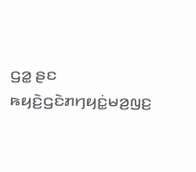ꤞꤤ꤭ ꤔꤢ ꤒꤟꤢꤧ꤬ꤞꤢꤧꤊꤚꤟꤢꤦ꤭ꤗꤤ꤬ꤜꤢ꤬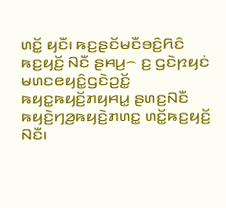ꤛꤢꤩ꤭ ꤟꤢꤪ꤯ ꤒꤢ꤬ꤔꤢꤩꤗꤢꤪꤋꤢꤨ꤬ꤖꤢꤨ ꤒꤢ꤬ꤟꤢꤩ꤬ ꤡꤢꤪ ꤔꤌꤣ꤬꤮ ꤢ꤬ ꤞꤢꤧꤐꤟꤢꤦ ꤗꤛꤢꤕꤟꤢꤨ꤭ꤞꤢꤧꤑꤢꤩ꤭ ꤒꤟꤢ꤭ꤒꤟꤢꤩ꤬ꤊꤟꤌꤣ꤭ ꤔꤛꤢ꤬ꤡꤢꤪ ꤒꤟꤢꤧ꤬ꤚꤤ꤬ꤒꤟꤢꤧ꤬ꤊꤛꤢ꤭ ꤛꤢꤩ꤭ꤒꤢ꤬ꤟꤢꤩ꤬ ꤡꤢꤪ꤯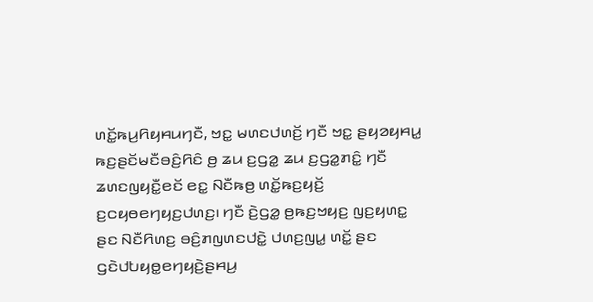ꤛꤢꤩ꤭ꤒꤣ꤬ꤖꤟꤌꤣꤚꤢꤪ, ꤠꤢ꤭ ꤗꤛꤢꤓꤛꤢꤩ꤬ ꤚꤢꤪ ꤠꤢ꤭ ꤔꤟꤤꤟꤌꤣ꤭ ꤒꤢ꤬ꤔꤢꤩꤗꤢꤪꤋꤢꤨ꤬ꤖꤢꤨ ꤥ꤬ ꤘꤣ ꤢ꤬ꤞꤤ꤭ ꤘꤣ ꤢ꤬ꤞꤤ꤭ꤊꤢꤨ꤭ ꤚꤢꤪ ꤘꤛꤢꤜꤟꤢꤪ꤭ꤕꤢꤩ ꤕꤢ꤭ ꤡꤢꤪꤒꤥ꤬ ꤛꤢꤩ꤭ꤒꤢ꤬ꤟꤢꤩ꤬ ꤢ꤬ꤍꤟꤥꤕꤚꤟꤢ꤬ꤓꤛꤢ꤬꤯ ꤚꤢꤪ ꤢꤧ꤬ꤞꤤ꤭ ꤥ꤬ꤒꤢ꤬ꤠꤟꤢ꤬ ꤜꤢ꤬ꤟꤛꤢ꤭ ꤔꤢ ꤡꤢꤪꤖꤛꤢ꤬ ꤋꤢꤨ꤬ꤊꤜꤛꤢꤓꤢꤧ꤭ ꤓꤛꤢ꤬ꤜꤣ꤭ ꤛꤢꤩ꤭ ꤔꤢ ꤞꤢꤧꤓꤝꤟꤥ꤭ꤕꤚꤟꤢꤧ꤬ꤔꤌꤣ꤬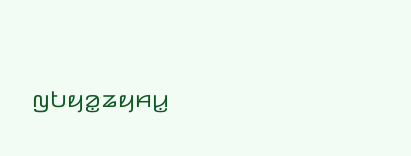ꤜꤝꤟꤤ꤭ꤘꤟꤌꤣ꤭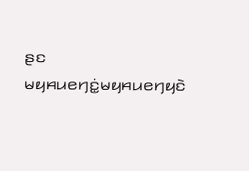ꤔꤢ ꤗꤟꤌꤣꤕꤚꤢꤦ꤭ꤗꤟꤌꤣꤕꤚꤟꤢꤧ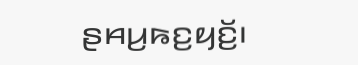ꤔꤌꤣ꤬ꤒꤢ꤬ꤟꤢꤩ꤬꤯